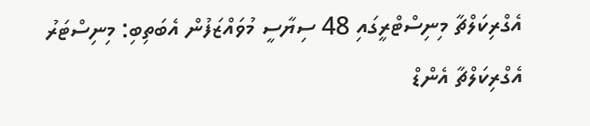އެގްރިކަލްޗާ މިނިސްޓްރީގައި 48 ސިޔާސީ މުވައްޒަފުން އެބަތިބި: މިނިސްޓަރު
އެގްރިކަލްޗާ އެންޑް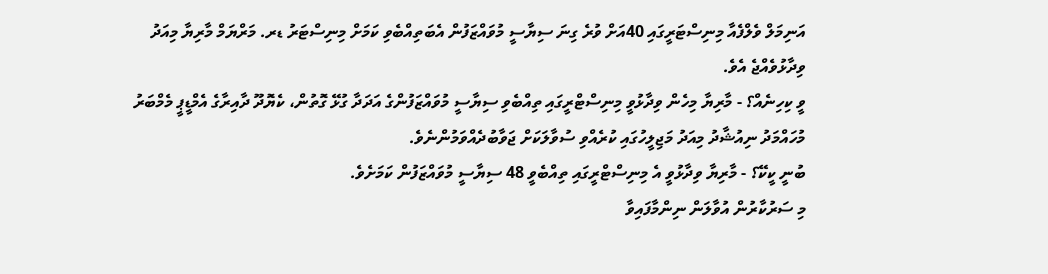އަނިމަލް ވެލްފެއާ މިނިސްޓަރީގައި 40އަށް ވުރެ ގިނަ ސިޔާސީ މުވައްޒަފުން އެބަތިއްބެވި ކަމަށް މިނިސްޓަރު ޑރ. މަރްޔަމް މާރިޔާ މިއަދު ވިދާޅުވެއްޖެ އެވެ.
ވީ ކިހިނެއް؟ - މާރިޔާ މިހެން ވިދާޅުވީ މިނިސްޓްރީގައި ތިއްބެވި ސިޔާސީ މުވައްޒަފުންގެ އަދަދާ ގުޅޭ ގޮތުން، ކެޔޮދޫ ދާއިރާގެ އެމްޑީޕީ މެމްބަރު މުހައްމަދު ނިއުޝާދު މިއަދު މަޖިލީހުގައި ކުރެއްވި ސުވާލަކަށް ޖަވާބުދެއްވަމުންނެވެ.
ބުނީ ކީކޭ؟ - މާރިޔާ ވިދާޅުވީ އެ މިނިސްޓްރީގައި ތިއްބެވީ 48 ސިޔާސީ މުވައްޒަފުން ކަމަށެވެ.
މި ސަރުކާރުން އުވާލަން ނިންމާފައިވާ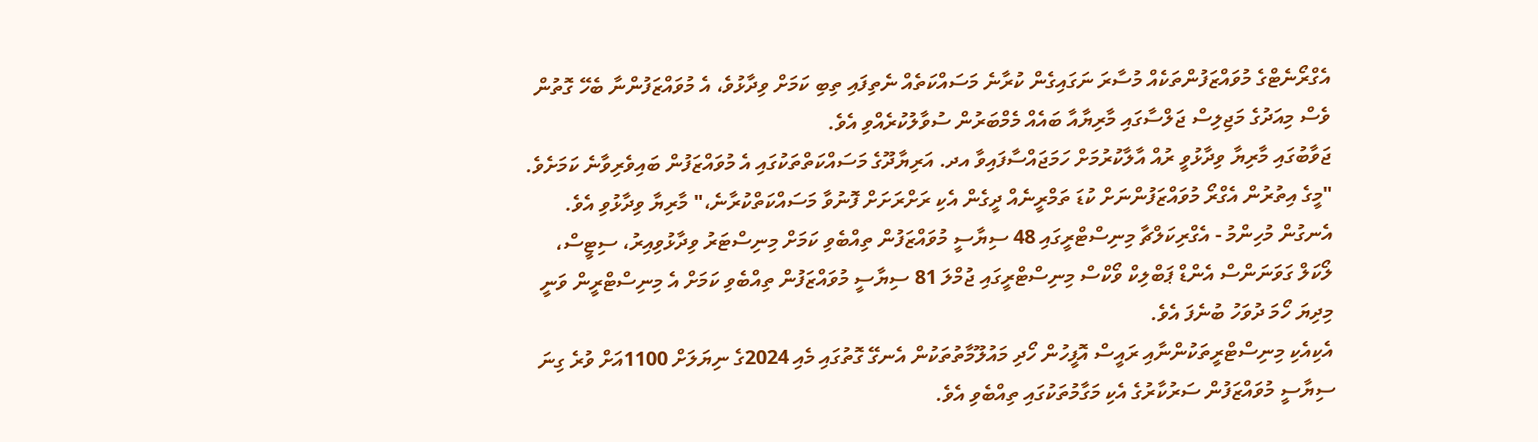އެގްރޯނެޓްގެ މުވައްޒަފުންތަކެއް މުސާރަ ނަގައިގެން ކުރާނެ މަސައްކަތެއް ނެތިފައި ތިބި ކަމަށް ވިދާޅުވެ، އެ މުވައްޒަފުންނާ ބެހޭ ގޮތުން ވެސް މިއަދުގެ މަޖިލިސް ޖަލްސާގައި މާރިޔާއާ ބައެއް މެމްބަރުން ސުވާލުކުރެއްވި އެވެ.
ޖަވާބުގައި މާރިޔާ ވިދާޅުވީ ރުއް އާލާކުރުމަށް ހަމަޖައްސާފައިވާ އދ. އަރިޔާދޫގެ މަސައްކަތްތަކުގައި އެ މުވައްޒަފުން ބައިވެރިވާނެ ކަމަށެވެ.
"މީގެ އިތުރުން އެގްރޯ މުވައްޒަފުންނަށް ކުޑަ ތަމްރީނެއް ދީގެން އެކި ރަށްރަށަށް ފޮނުވާ މަސައްކަތްކުރާނެ،" މާރިޔާ ވިދާޅުވި އެވެ.
އެނގުން މުހިންމު - އެގްރިކަލްޗާ މިނިސްޓްރީގައި 48 ސިޔާސީ މުވައްޒަފުން ތިއްބެވި ކަމަށް މިނިސްޓަރު ވިދާޅުވިއިރު، ސިޓީސް، ލޯކަލް ގަވަނަންސް އެންޑް ޕަބްލިކް ވޯކްސް މިނިސްޓްރީގައި ޖުމްލަ 81 ސިޔާސީ މުވައްޒަފުން ތިއްބެވި ކަމަށް އެ މިނިސްޓްރީން ވަނީ މިދިޔަ ހޯމަ ދުވަހު ބުނެފަ އެވެ.
އެކިއެކި މިނިސްޓްރީތަކުންނާއި ރައީސް އޮފީހުން ހޯދި މައުލޫމާތުތަކުން އެނގޭ ގޮތުގައި މެއި 2024ގެ ނިޔަލަށް 1100އަށް ވުރެ ގިނަ ސިޔާސީ މުވައްޒަފުން ސަރުކާރުގެ އެކި މަގާމުތަކުގައި ތިއްބެވި އެވެ.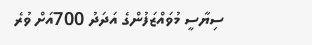ސިޔާސީ މުވައްޒަފުންގެ އަދަދު 700އަށް ވުރެ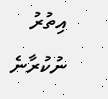އިތުރު ނުކުރާނެ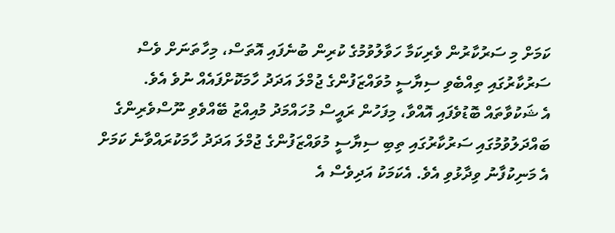ކަމަށް މި ސަރުކާރުން ވެރިކަމާ ހަވާލުވުމުގެ ކުރިން ބުނެފައި އޮތަސް، މިހާތަނަށް ވެސް ސަރުކާރުގައި ތިއްބެވި ސިޔާސީ މުވައްޒަފުންގެ ޖުމްލަ އަދަދު ހާމަކޮށްފައެއް ނުވެ އެވެ.
އެ ޝަކުވާތައް ބޮޑުވެފައި އޮއްވާ، މިފަހުން ރައީސް މުހައްމަދު މުއިއްޒު ބޭއްވެވި ނޫސްވެރިންގެ ބައްދަލުވުމުގައި ސަރުކާރުގައި ތިބި ސިޔާސީ މުވައްޒަފުންގެ ޖުމްލަ އަދަދު ހާމަކުރައްވާނެ ކަމަށް އެ މަނިކުފާނު ވިދާޅުވި އެވެ. އެކަމަކު އަދިވެސް އެ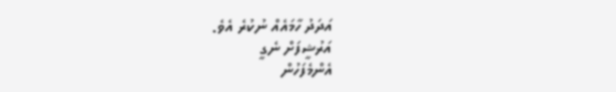އަދަދު ހާމައެއް ނުކުރެ އެވެ.
އަރުޝީފަށް ނެގީ
އެންމެފަހުން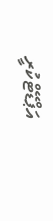އަޕްޑޭޓްކުރީ